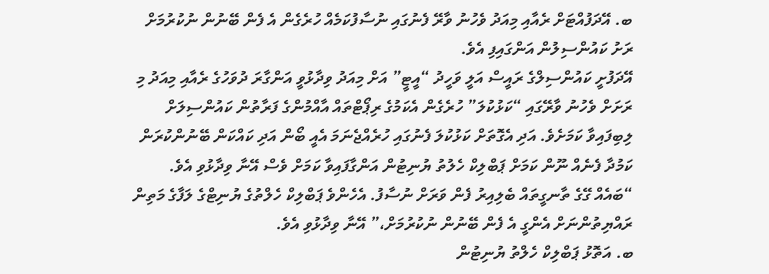ބ. އޭދަފުއްޓަށް ރެއާއި މިއަދު ވެހުނު ވާރޭ ފެނުގައި ނުސާފުކަމެއް ހުރެގެން އެ ފެން ބޭނުން ނުކުރުމަށް ރަށު ކައުންސިލުން އަންގައިފި އެވެ.
އޭދަފުށީ ކައުންސިލްގެ ރައީސް އަލީ ވަހީދު “އީޓީ” އަށް މިއަދު ވިދާޅުވީ އަންގާރަ ދުވަހުގެ ރެއާއި މިއަދު މި ރަށަށް ވެހުނު ވާރޭގައި “ކަޅުކުލަ” ހުރެގެން އެކަމުގެ ރިޕޯޓްތައް އާއްމުންގެ ފަރާތުން ކައުންސިލަށް ލިބިފައިވާ ކަމަށެވެ. އަދި އެގޮތަށް ކަޅުކުލަ ފެނުގައި ހުރެއްޖެނަމަ އެއީ ބޯން އަދި ކައްކަން ބޭނުންކުރަން ކަމުދާ ފެނެއް ނޫން ކަމަށް ޕަބްލިކް ހެލުތު ޔުނިޓުން އަންގާފައިވާ ކަމަށް ވެސް އޭނާ ވިދާޅުވި އެވެ.
“ބައެއް ގޭގެ ތާނގީތައް ބެލިއިރު ފެން ވަރަށް ނުސާފު. އެހެންވެ ޕަބްލިކް ހެލްތުގެ ޔުނިޓްގެ ލަފާގެ މަތިން ރައްޔިތުންނަށް އެންގީ އެ ފެން ބޭނުން ނުކުރުމަށް،” އޭނާ ވިދާޅުވި އެވެ.
ބ. އަތޮޅު ޕަބްލިކް ހެލްތު ޔުނިޓުން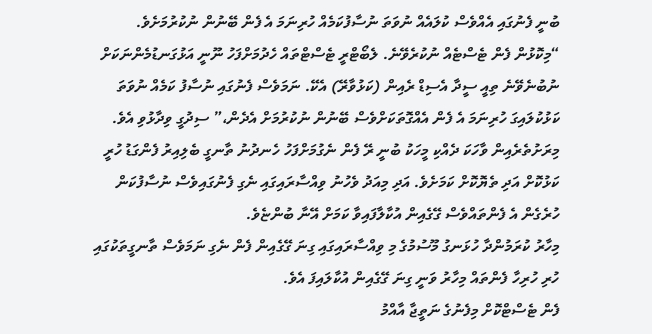ބުނީ ފެނުގައި އެއްވެސް ކުލައެއް ނުވަތަ ނުސާފުކަމެއް ހުރިނަމަ އެ ފެން ބޭނުން ނުކުރުމަށެވެ.
“މިކޮޅުން ފެން ޓެސްޓެއް ނުކުރެވޭނެ. ލެބޯޓްރީ ޓެސްޓްތައް ހެދުމަށްފަހު ނޫނީ އަޅުގަނޑުމެންނަކަށް ނުބުނެވޭނެ ތިއީ ސީދާ އެސިޑް ރެއިން (ކަޅުވާރޭ) އެކޭ. ނަމަވެސް ފެނުގައި ނުސާފު ކަމެއް ނުވަތަ ކަޅުކުލައިގަ ހުރިނަމަ އެ ފެން އެއްގޮތަކަށްވެސް ބޭނުން ނުކުރުމަށް އެދެން،” ސިދުގީ ވިދާޅުވި އެވެ.
މިރަށުތެރެއިން ވާހަކަ ދެއްކި މީހަކު ބުނީ ރޭ ފެން ނެގުމަށްފަހު ހެނދުނު ތާނގީ ބެލިއިރު ފެންގަޑު ހުރީ ކަޅުކޮށް އަދި ތެޔޮކޮށް ކަމަށެވެ. އަދި މިއަދު ވެހުނު ވިއްސާރައިގައި ނެގި ފެނުގައިވެސް ނުސާފުކަން ހުރެގެން އެ ފެންތައްވެސް ގޭގެއިން އުކާލާފައިވާ ކަމަށް އޭނާ ބުންޏެވެ.
މިހާރު ކުރަމުންދާ ހުޅަނގު މޫސުމުގެ މި ވިއްސާރައިގައި ގިނަ ގޭގެއިން ފެން ނެގި ނަމަވެސް ތާނގީތަކުގައި ހުރި ހުރިހާ ފެންތައް މިހާރު ވަނީ ގިނަ ގޭގެއިން އުކާލައިފަ އެވެ.
ފެން ޓެސްޓްކޮށް މިފެނުގެ ނަތީޖާ އާއްމު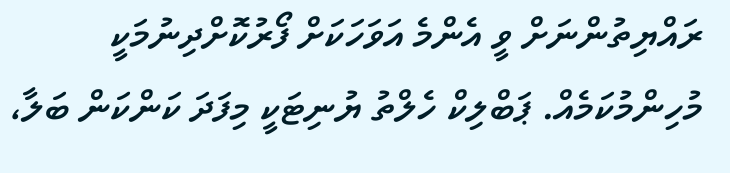ރައްޔިތުންނަށް ވީ އެންމެ އަވަހަކަށް ފޯރުކޮށްދިނުމަކީ މުހިންމުކަމެއް. ޕަބްލިކް ހެލްތު ޔުނިޓަކީ މިފަދަ ކަންކަން ބަލާ،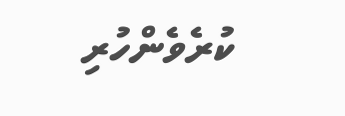ކުރެވެންހުރި